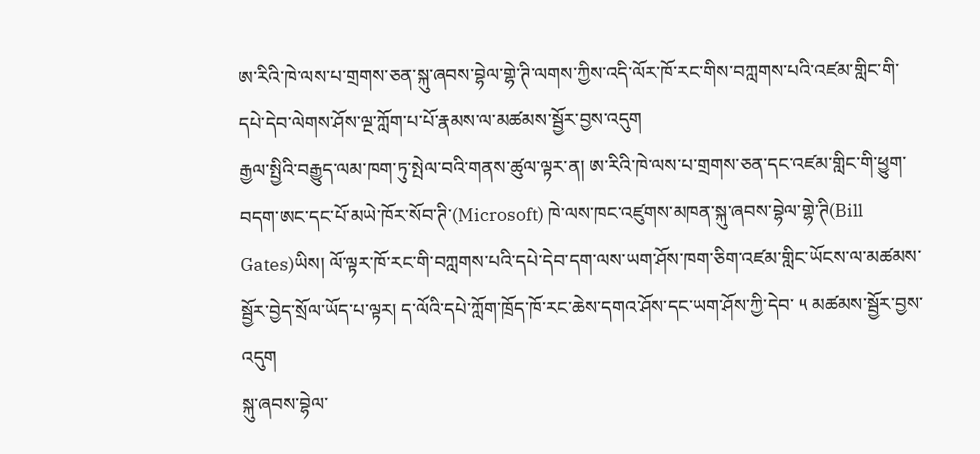ཨ་རིའི་ཁེ་ལས་པ་གྲགས་ཅན་སྐུ་ཞབས་བྷེལ་གྷེ་ཊི་ལགས་ཀྱིས་འདི་ལོར་ཁོ་རང་གིས་བཀླགས་པའི་འཛམ་གླིང་གི་དཔེ་དེབ་ལེགས་ཤོས་ལྔ་ཀློག་པ་པོ་རྣམས་ལ་མཚམས་སྦྱོར་བྱས་འདུག
རྒྱལ་སྤྱིའི་བརྒྱུད་ལམ་ཁག་ཏུ་སྤེལ་བའི་གནས་ཚུལ་ལྟར་ན། ཨ་རིའི་ཁེ་ལས་པ་གྲགས་ཅན་དང་འཛམ་གླིང་གི་ཕྱུག་བདག་ཨང་དང་པོ་མཡེ་ཁོར་སོབ་ཊི་(Microsoft) ཁེ་ལས་ཁང་འཛུགས་མཁན་སྐུ་ཞབས་བྷེལ་གྷེ་ཊི(Bill Gates)ཡིས། ལོ་ལྟར་ཁོ་རང་གི་བཀླགས་པའི་དཔེ་དེབ་དག་ལས་ཡག་ཤོས་ཁག་ཅིག་འཛམ་གླིང་ཡོངས་ལ་མཚམས་སྦྱོར་བྱེད་སྲོལ་ཡོད་པ་ལྟར། ད་ལོའི་དཔེ་ཀློག་ཁྲོད་ཁོ་རང་ཆེས་དགའ་ཤོས་དང་ཡག་ཤོས་ཀྱི་དེབ་ ༥ མཚམས་སྦྱོར་བྱས་འདུག
སྐུ་ཞབས་བྷེལ་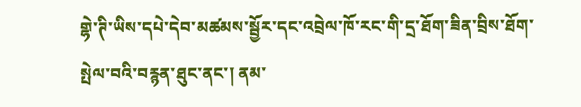གྷེ་ཊི་ཡིས་དཔེ་དེབ་མཚམས་སྦྱོར་དང་འབྲེལ་ཁོ་རང་གི་དྲ་ཐོག་ཟིན་བྲིས་ཐོག་སྤེལ་བའི་བརྙན་ཐུང་ནང་། ནམ་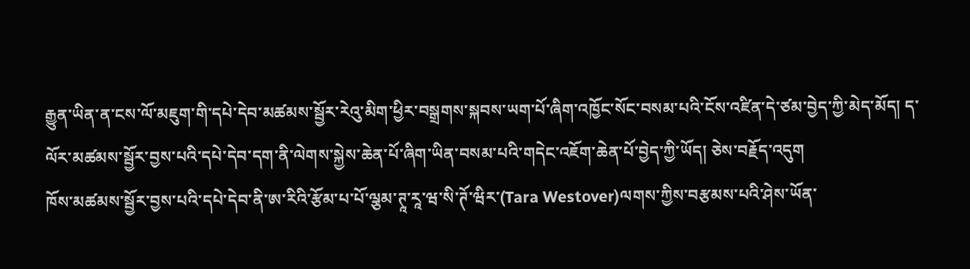རྒྱུན་ཡིན་ན་ངས་ལོ་མཇུག་གི་དཔེ་དེབ་མཚམས་སྦྱོར་རེའུ་མིག་ཕྱིར་བསྒྲགས་སྐབས་ཡག་པོ་ཞིག་འཁྱོང་སོང་བསམ་པའི་ངོས་འཛིན་དེ་ཙམ་བྱེད་ཀྱི་མེད་མོད། ད་ལོར་མཚམས་སྦྱོར་བྱས་པའི་དཔེ་དེབ་དག་ནི་ལེགས་སྐྱེས་ཆེན་པོ་ཞིག་ཡིན་བསམ་པའི་གདེང་འཇོག་ཆེན་པོ་བྱེད་ཀྱི་ཡོད། ཅེས་བརྗོད་འདུག
ཁོས་མཚམས་སྦྱོར་བྱས་པའི་དཔེ་དེབ་ནི་ཨ་རིའི་རྩོམ་པ་པོ་ལྕམ་ཊཱ་རཱ་ཝ་སི་ཊོ་ཝིར་(Tara Westover)ལགས་ཀྱིས་བརྩམས་པའི་ཤེས་ཡོན་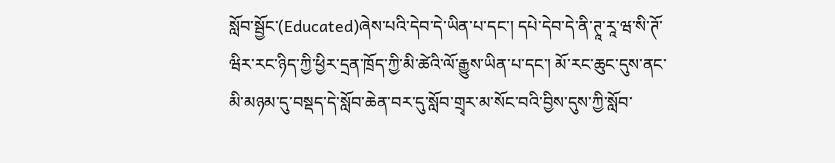སློབ་སྦྱོང་(Educated)ཞེས་པའི་དེབ་དེ་ཡིན་པ་དང་། དཔེ་དེབ་དེ་ནི་ཊཱ་རཱ་ཝ་སི་ཊོ་ཝིར་རང་ཉིད་ཀྱི་ཕྱིར་དྲན་ཁྲོད་ཀྱི་མི་ཚེའི་ལོ་རྒྱུས་ཡིན་པ་དང་། མོ་རང་ཆུང་དུས་ནང་མི་མཉམ་དུ་བསྡད་དེ་སློབ་ཆེན་བར་དུ་སློབ་གྲྭར་མ་སོང་བའི་བྱིས་དུས་ཀྱི་སློབ་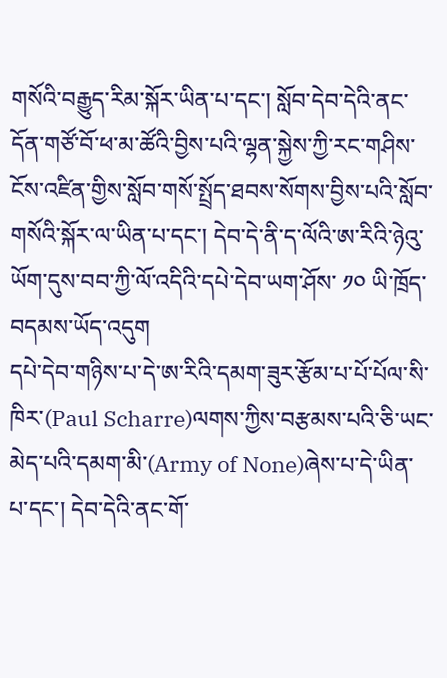གསོའི་བརྒྱུད་རིམ་སྐོར་ཡིན་པ་དང་། སློབ་དེབ་དེའི་ནང་དོན་གཙོ་བོ་ཕ་མ་ཚོའི་བྱིས་པའི་ལྷན་སྐྱེས་ཀྱི་རང་གཤིས་ངོས་འཛིན་གྱིས་སློབ་གསོ་སྤྲོད་ཐབས་སོགས་བྱིས་པའི་སློབ་གསོའི་སྐོར་ལ་ཡིན་པ་དང་། དེབ་དེ་ནི་ད་ལོའི་ཨ་རིའི་ཉེའུ་ཡོག་དུས་བབ་ཀྱི་ལོ་འདིའི་དཔེ་དེབ་ཡག་ཤོས་ ༡༠ ཡི་ཁྲོད་བདམས་ཡོད་འདུག
དཔེ་དེབ་གཉིས་པ་དེ་ཨ་རིའི་དམག་ཟུར་རྩོམ་པ་པོ་པོལ་སི་ཁིར་(Paul Scharre)ལགས་ཀྱིས་བརྩམས་པའི་ཅི་ཡང་མེད་པའི་དམག་མི་(Army of None)ཞེས་པ་དེ་ཡིན་པ་དང་། དེབ་དེའི་ནང་གོ་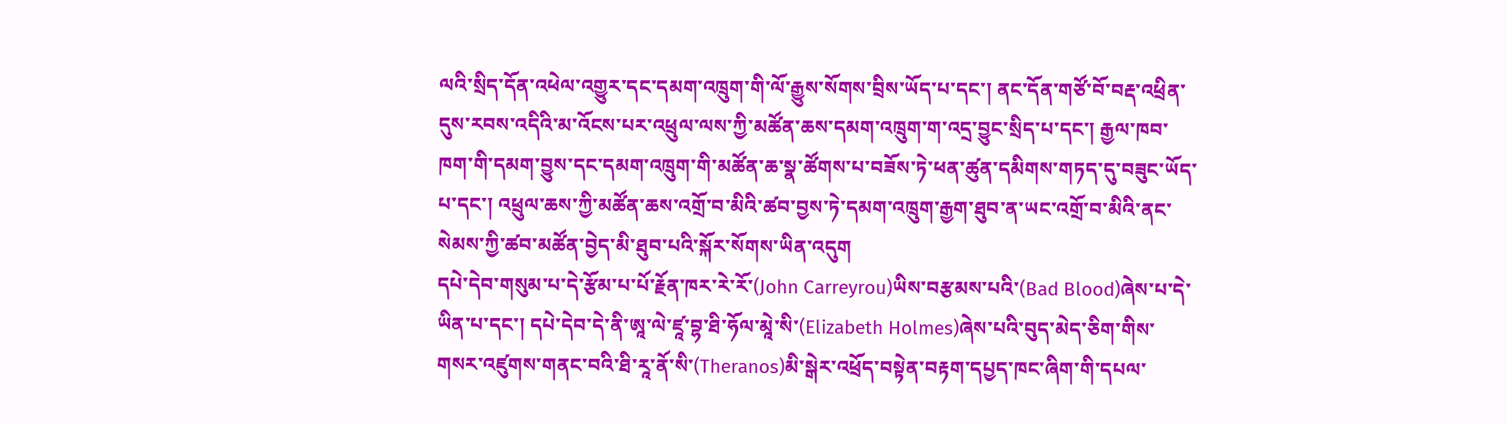ལའི་སྲིད་དོན་འཕེལ་འགྱུར་དང་དམག་འཁྲུག་གི་ལོ་རྒྱུས་སོགས་བྲིས་ཡོད་པ་དང་། ནང་དོན་གཙོ་བོ་བརྡ་འཕྲིན་དུས་རབས་འདིའི་མ་འོངས་པར་འཕྲུལ་ལས་ཀྱི་མཚོན་ཆས་དམག་འཁྲུག་ག་འདྲ་བྱུང་སྲིད་པ་དང་། རྒྱལ་ཁབ་ཁག་གི་དམག་བྱུས་དང་དམག་འཁྲུག་གི་མཚོན་ཆ་སྣ་ཚོགས་པ་བཟོས་ཏེ་ཕན་ཚུན་དམིགས་གཏད་དུ་བཟུང་ཡོད་པ་དང་། འཕྲུལ་ཆས་ཀྱི་མཚོན་ཆས་འགྲོ་བ་མིའི་ཚབ་བྱས་ཏེ་དམག་འཁྲུག་རྒྱག་ཐུབ་ན་ཡང་འགྲོ་བ་མིའི་ནང་སེམས་ཀྱི་ཚབ་མཚོན་བྱེད་མི་ཐུབ་པའི་སྐོར་སོགས་ཡིན་འདུག
དཔེ་དེབ་གསུམ་པ་དེ་རྩོམ་པ་པོ་རྗོན་ཁར་རེ་རོ་(John Carreyrou)ཡིས་བརྩམས་པའི་(Bad Blood)ཞེས་པ་དེ་ཡིན་པ་དང་། དཔེ་དེབ་དེ་ནི་ཨཱ་ལེ་ཛཱ་བྷ་ཐི་ཧོལ་མཱེ་སི་(Elizabeth Holmes)ཞེས་པའི་བུད་མེད་ཅིག་གིས་གསར་འཛུགས་གནང་བའི་ཐི་རཱ་ནོ་སི་(Theranos)མི་སྒེར་འཕྲོད་བསྟེན་བརྟག་དཔྱད་ཁང་ཞིག་གི་དཔལ་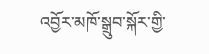འབྱོར་མཁོ་སྒྲུབ་སྐོར་གྱི་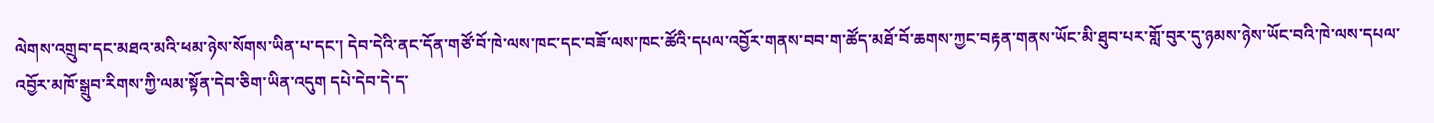ལེགས་འགྲུབ་དང་མཐའ་མའི་ཕམ་ཉེས་སོགས་ཡིན་པ་དང་། དེབ་དེའི་ནང་དོན་གཙོ་བོ་ཁེ་ལས་ཁང་དང་བཟོ་ལས་ཁང་ཚོའི་དཔལ་འབྱོར་གནས་བབ་ག་ཚོད་མཐོ་བོ་ཆགས་ཀྱང་བརྟན་གནས་ཡོང་མི་ཐུབ་པར་གློ་བུར་དུ་ཉམས་ཉེས་ཡོང་བའི་ཁེ་ལས་དཔལ་འབྱོར་མཁོ་སྒྲུབ་རིགས་ཀྱི་ལམ་སྟོན་དེབ་ཅིག་ཡིན་འདུག དཔེ་དེབ་དེ་ད་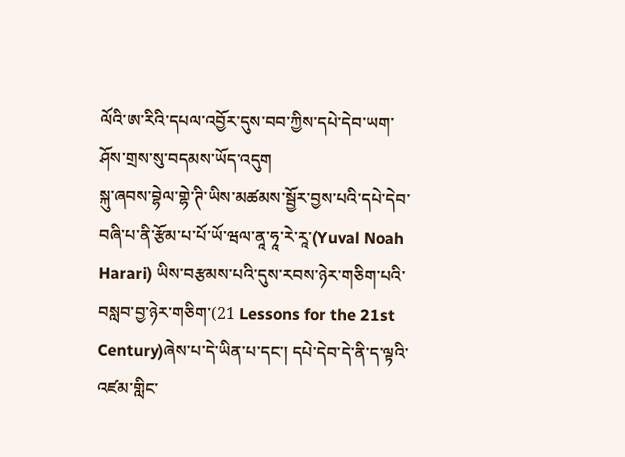ལོའི་ཨ་རིའི་དཔལ་འབྱོར་དུས་བབ་ཀྱིས་དཔེ་དེབ་ཡག་ཤོས་གྲས་སུ་བདམས་ཡོད་འདུག
སྐུ་ཞབས་བྷེལ་གྷེ་ཊི་ཡིས་མཚམས་སྦྱོར་བྱས་པའི་དཔེ་དེབ་བཞི་པ་ནི་རྩོམ་པ་པོ་ཡོ་ཝལ་ནཱ་ཧཱ་རེ་རཱ་(Yuval Noah Harari) ཡིས་བརྩམས་པའི་དུས་རབས་ཉེར་གཅིག་པའི་བསླབ་བྱ་ཉེར་གཅིག་(21 Lessons for the 21st Century)ཞེས་པ་དེ་ཡིན་པ་དང་། དཔེ་དེབ་དེ་ནི་ད་ལྟའི་འཛམ་གླིང་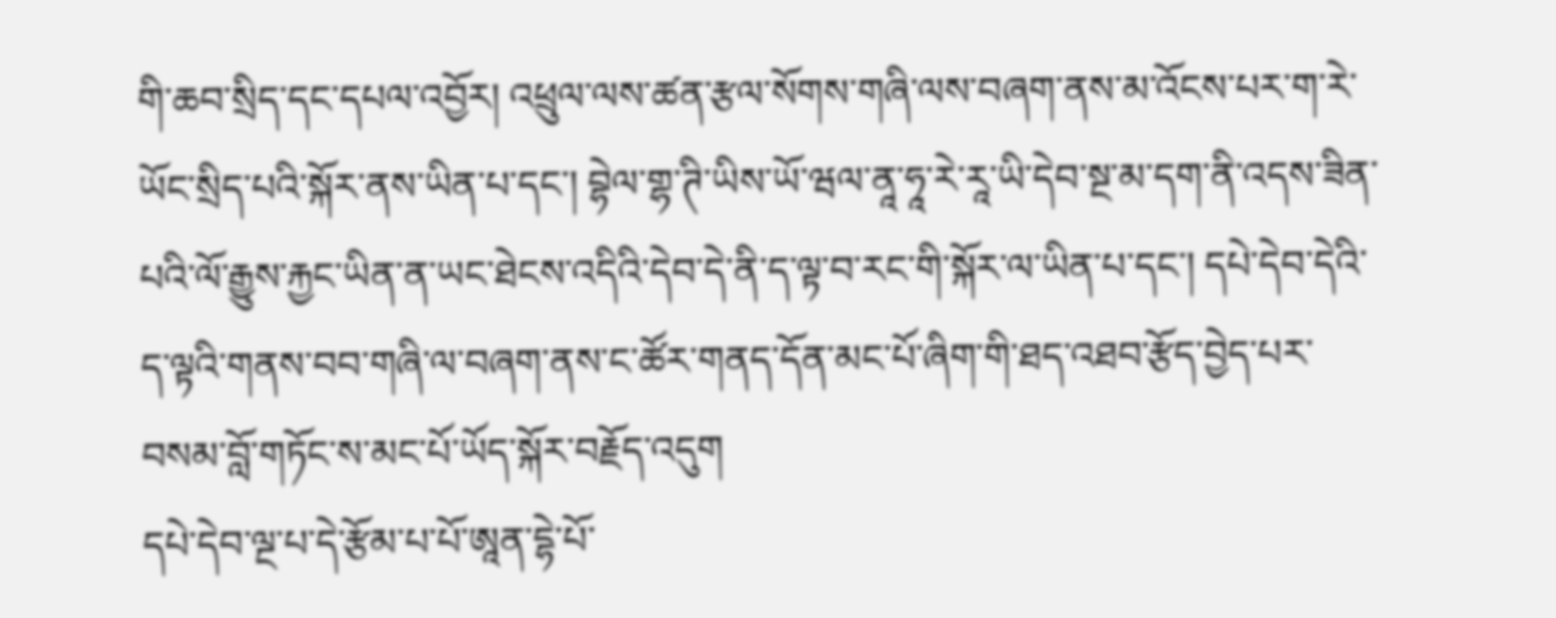གི་ཆབ་སྲིད་དང་དཔལ་འབྱོར། འཕྲུལ་ལས་ཚན་རྩལ་སོགས་གཞི་ལས་བཞག་ནས་མ་འོངས་པར་ག་རེ་ཡོང་སྲིད་པའི་སྐོར་ནས་ཡིན་པ་དང་། བྷེལ་གྷ་ཊི་ཡིས་ཡོ་ཝལ་ནཱ་ཧཱ་རེ་རཱ་ཡི་དེབ་སྔ་མ་དག་ནི་འདས་ཟིན་པའི་ལོ་རྒྱུས་རྐྱང་ཡིན་ན་ཡང་ཐེངས་འདིའི་དེབ་དེ་ནི་ད་ལྟ་བ་རང་གི་སྐོར་ལ་ཡིན་པ་དང་། དཔེ་དེབ་དེའི་ད་ལྟའི་གནས་བབ་གཞི་ལ་བཞག་ནས་ང་ཚོར་གནད་དོན་མང་པོ་ཞིག་གི་ཐད་འཐབ་རྩོད་བྱེད་པར་བསམ་བློ་གཏོང་ས་མང་པོ་ཡོད་སྐོར་བརྗོད་འདུག
དཔེ་དེབ་ལྔ་པ་དེ་རྩོམ་པ་པོ་ཨཱན་དྷེ་པོ་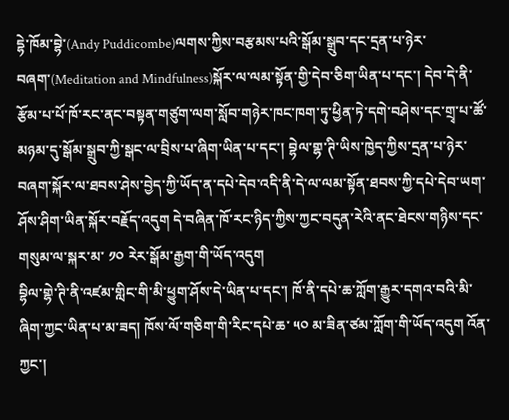དྷེ་ཁོམ་བྷེ་(Andy Puddicombe)ལགས་ཀྱིས་བརྩམས་པའི་སྒོམ་སྒྲུབ་དང་དྲན་པ་ཉེར་བཞག་(Meditation and Mindfulness)སྐོར་ལ་ལམ་སྟོན་གྱི་དེབ་ཅིག་ཡིན་པ་དང་། དེབ་དེ་ནི་རྩོམ་པ་པོ་ཁོ་རང་ནང་བསྟན་གཙུག་ལག་སློབ་གཉེར་ཁང་ཁག་ཏུ་ཕྱིན་ཏེ་དགེ་བཤེས་དང་གྲྭ་པ་ཚོ་མཉམ་དུ་སྒོམ་སྒྲུབ་ཀྱི་སྒང་ལ་བྲིས་པ་ཞིག་ཡིན་པ་དང་། བྷེལ་གྷ་ཊི་ཡིས་ཁྱེད་ཀྱིས་དྲན་པ་ཉེར་བཞག་སྐོར་ལ་ཐབས་ཤེས་བྱེད་ཀྱི་ཡོད་ན་དཔེ་དེབ་འདི་ནི་དེ་ལ་ལམ་སྟོན་ཐབས་ཀྱི་དཔེ་དེབ་ཡག་ཤོས་ཤིག་ཡིན་སྐོར་བརྗོད་འདུག དེ་བཞིན་ཁོ་རང་ཉིད་ཀྱིས་ཀྱང་བདུན་རེའི་ནང་ཐེངས་གཉིས་དང་གསུམ་ལ་སྐར་མ་ ༡༠ རེར་སྒོམ་རྒྱག་གི་ཡོད་འདུག
བྷིལ་གྷེ་ཊི་ནི་འཛམ་གླིང་གི་མི་ཕྱུག་ཤོས་དེ་ཡིན་པ་དང་། ཁོ་ནི་དཔེ་ཆ་ཀློག་རྒྱུར་དགའ་བའི་མི་ཞིག་ཀྱང་ཡིན་པ་མ་ཟད། ཁོས་ལོ་གཅིག་གི་རིང་དཔེ་ཆ་ ༥༠ མ་ཟིན་ཙམ་ཀློག་གི་ཡོད་འདུག འོན་ཀྱང་།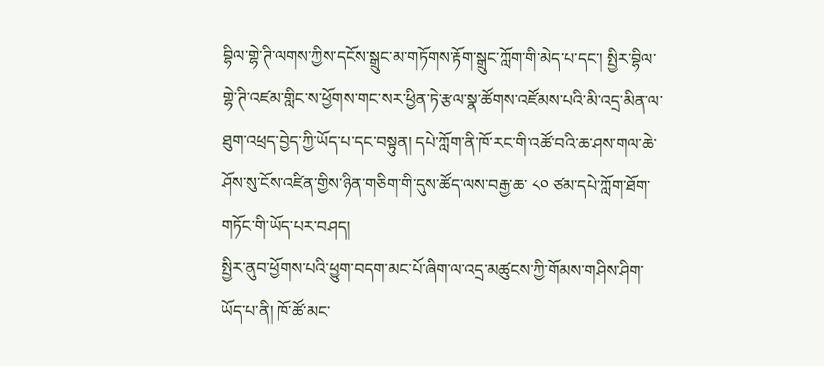བྷིལ་གྷེ་ཊི་ལགས་ཀྱིས་དངོས་སྒྲུང་མ་གཏོགས་རྟོག་སྒྲུང་ཀློག་གི་མེད་པ་དང་། སྤྱིར་བྷིལ་གྷེ་ཊི་འཛམ་གླིང་ས་ཕྱོགས་གང་སར་ཕྱིན་ཏེ་རྩལ་སྣ་ཚོགས་འཛོམས་པའི་མི་འདྲ་མིན་ལ་ཐུག་འཕྲད་བྱེད་ཀྱི་ཡོད་པ་དང་བསྟུན། དཔེ་ཀློག་ནི་ཁོ་རང་གི་འཚོ་བའི་ཆ་ཤས་གལ་ཆེ་ཤོས་སུ་ངོས་འཛིན་གྱིས་ཉིན་གཅིག་གི་དུས་ཚོད་ལས་བརྒྱ་ཆ་ ༨༠ ཙམ་དཔེ་ཀློག་ཐོག་གཏོང་གི་ཡོད་པར་བཤད།
སྤྱིར་ནུབ་ཕྱོགས་པའི་ཕྱུག་བདག་མང་པོ་ཞིག་ལ་འདྲ་མཚུངས་ཀྱི་གོམས་གཤིས་ཤིག་ཡོད་པ་ནི། ཁོ་ཚོ་མང་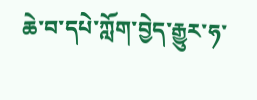ཆེ་བ་དཔེ་ཀློག་བྱེད་རྒྱུར་ཧ་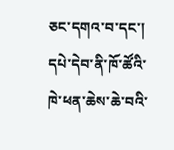ཅང་དགའ་བ་དང་། དཔེ་དེབ་ནི་ཁོ་ཚོའི་ཁེ་ཕན་ཆེས་ཆེ་བའི་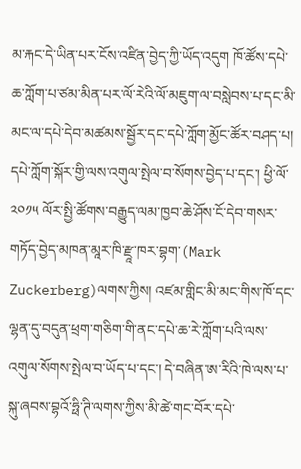མ་རྐང་དེ་ཡིན་པར་ངོས་འཛིན་བྱེད་ཀྱི་ཡོད་འདུག ཁོ་ཚོས་དཔེ་ཆ་ཀློག་པ་ཙམ་མིན་པར་ལོ་རེའི་ལོ་མཇུག་ལ་བསླེབས་པ་དང་མི་མང་ལ་དཔེ་དེབ་མཚམས་སྦྱོར་དང་དཔེ་ཀློག་མྱོང་ཚོར་བཤད་པ། དཔེ་ཀློག་སྐོར་གྱི་ལས་འགུལ་སྤེལ་བ་སོགས་བྱེད་པ་དང་། ཕྱི་ལོ་ ༢༠༡༥ ལོར་སྤྱི་ཚོགས་བརྒྱུད་ལམ་ཁྱབ་ཆེ་ཤོས་ངོ་དེབ་གསར་གཏོད་བྱེད་མཁན་མཱར་ཁི་རྫཱ་ཁར་བྷག་(Mark Zuckerberg)ལགས་ཀྱིས། འཛམ་གླིང་མི་མང་གིས་ཁོ་དང་ལྷན་དུ་བདུན་ཕྲག་གཅིག་གི་ནང་དཔེ་ཆ་རེ་ཀློག་པའི་ལས་འགུལ་སོགས་སྤེལ་བ་ཡོད་པ་དང་། དེ་བཞིན་ཨ་རིའི་ཁེ་ལས་པ་སྐུ་ཞབས་བྷའོ་ཧྥི་ཊི་ལགས་ཀྱིས་མི་ཚེ་གང་བོར་དཔེ་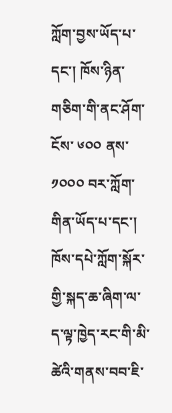ཀློག་བྱས་ཡོད་པ་དང་། ཁོས་ཉིན་གཅིག་གི་ནང་ཤོག་ངོས་ ༦༠༠ ནས་ ༡༠༠༠ བར་ཀློག་གིན་ཡོད་པ་དང་། ཁོས་དཔེ་ཀློག་སྐོར་གྱི་སྐད་ཆ་ཞིག་ལ་ད་ལྟ་ཁྱེད་རང་གི་མི་ཚེའི་གནས་བབ་ཇི་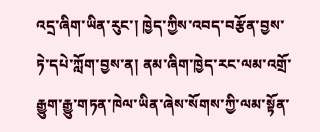འདྲ་ཞིག་ཡིན་རུང་། ཁྱེད་ཀྱིས་འབད་བརྩོན་བྱས་ཏེ་དཔེ་ཀློག་བྱས་ན། ནམ་ཞིག་ཁྱེད་རང་ལམ་འགྲོ་རྒྱུག་རྒྱུ་གཏན་ཁེལ་ཡིན་ཞེས་སོགས་ཀྱི་ལམ་སྟོན་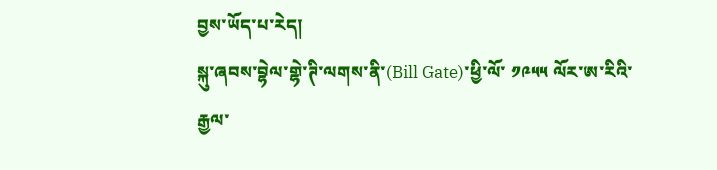བྱས་ཡོད་པ་རེད།
སྐུ་ཞབས་བྷེལ་གྷེ་ཊི་ལགས་ནི་(Bill Gate)་ཕྱི་ལོ་ ༡༩༥༥ ལོར་ཨ་རིའི་རྒྱལ་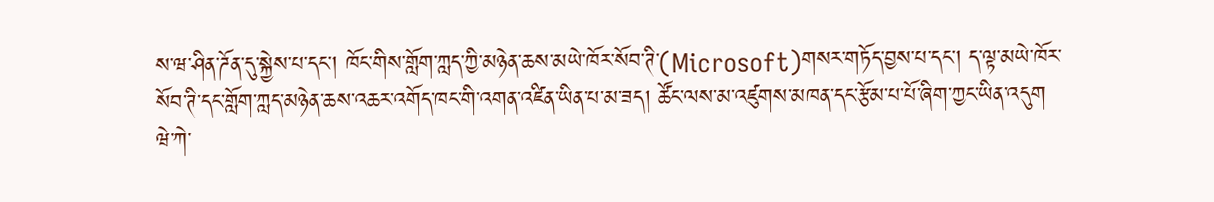ས་ཝ་ཤིན་ཌོན་དུ་སྐྱེས་པ་དང་། ཁོང་གིས་གློག་ཀླད་ཀྱི་མཉེན་ཆས་མཡེ་ཁོར་སོབ་ཊི་(Microsoft)གསར་གཏོད་བྱས་པ་དང་། ད་ལྟ་མཡེ་ཁོར་སོབ་ཊི་དང་གློག་ཀླད་མཉེན་ཆས་འཆར་འགོད་ཁང་གི་འགན་འཛིན་ཡིན་པ་མ་ཟད། ཚོང་ལས་མ་འཛུགས་མཁན་དང་རྩོམ་པ་པོ་ཞིག་ཀྱང་ཡིན་འདུག ཝེ་ཀེ་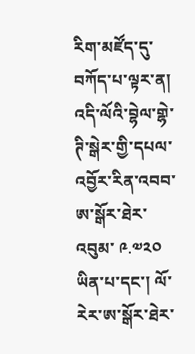རིག་མཛོད་དུ་བཀོད་པ་ལྟར་ན། འདི་ལོའི་བྷེལ་གྷེ་ཊི་སྒེར་གྱི་དཔལ་འབྱོར་རིན་འབབ་ཨ་སྒོར་ཐེར་འབུམ་ ༩.༧༢༠ ཡིན་པ་དང་། ལོ་རེར་ཨ་སྒོར་ཐེར་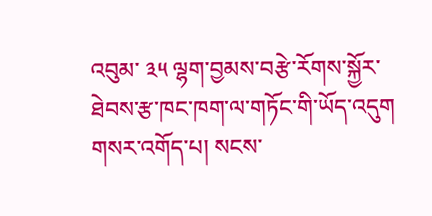འབུམ་ ༣༥ ལྷག་བྱམས་བརྩེ་རོགས་སྐྱོར་ཐེབས་རྩ་ཁང་ཁག་ལ་གཏོང་གི་ཡོད་འདུག
གསར་འགོད་པ། སངས་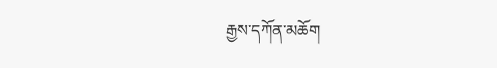རྒྱས་དཀོན་མཆོག